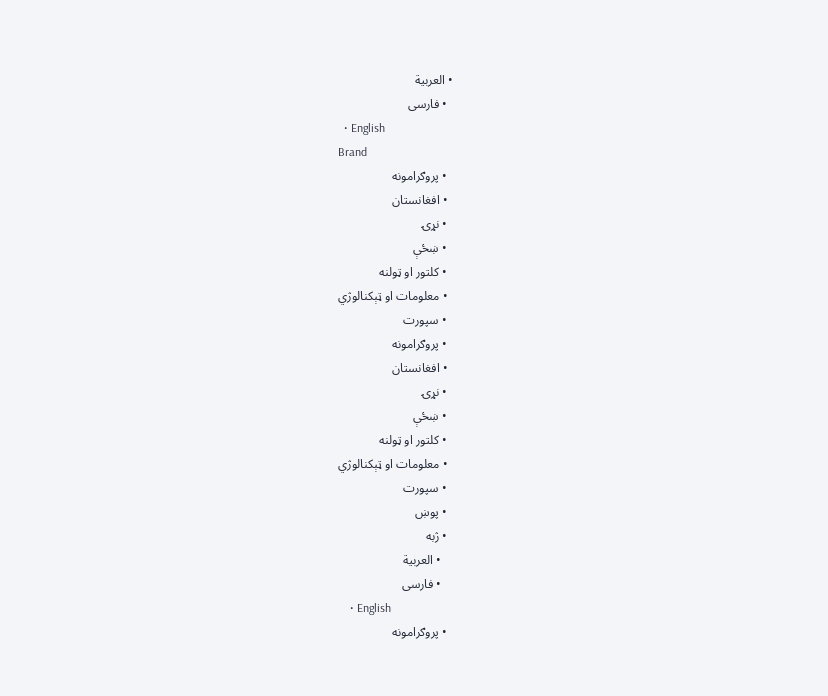• العربية
  • فارسی
  • English
Brand
  • پروګرامونه
  • افغانستان
  • نړۍ
  • ښځې
  • کلتور او ټولنه
  • معلومات او ټېکنالوژي
  • سپورت
  • پروګرامونه
  • افغانستان
  • نړۍ
  • ښځې
  • کلتور او ټولنه
  • معلومات او ټېکنالوژي
  • سپورت
  • پوښ
  • ژبه
    • العربية
    • فارسی
    • English
  • پروګرامونه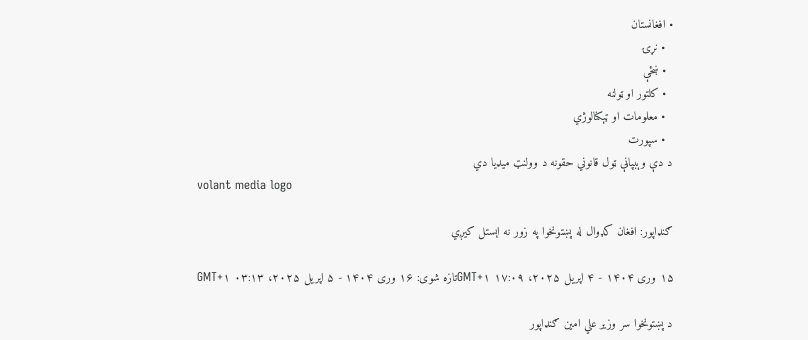• افغانستان
  • نړۍ
  • ښځې
  • کلتور او ټولنه
  • معلومات او ټېکنالوژي
  • سپورت
د دې وېبپاڼې ټول قانوني حقونه د وولنټ میډیا دي
volant media logo

ګنډاپور: افغان کډوال له پښتونخوا په زور نه اېستل کیږي

۱۵ وری ۱۴۰۴ - ۴ اپریل ۲۰۲۵، ۱۷:۰۹ GMT+۱تازه شوی: ۱۶ وری ۱۴۰۴ - ۵ اپریل ۲۰۲۵، ۰۳:۱۳ GMT+۱

د پښتونخوا سر وزیر علي امین ګنډاپور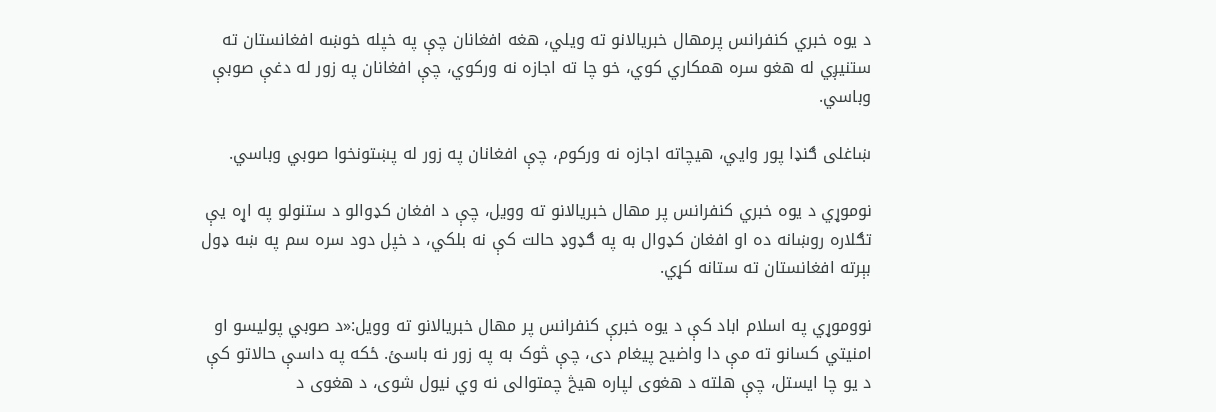د یوه خبري کنفرانس پرمهال خبریالانو ته ویلي، هغه افغانان چې په خپله خوښه افغانستان ته ستنیږي له هغو سره همکاري کوي، خو چا ته اجازه نه ورکوي، چې افغانان په زور له دغې صوبې وباسي.

ښاغلی ګنډا پور وايي، هیچاته اجازه نه ورکوم، چې افغانان په زور له پښتونخوا صوبي وباسي.

نوموړي د یوه خبري کنفرانس پر مهال خبریالانو ته وویل، چې د افغان کډوالو د ستنولو په اړه یې تګلاره روښانه ده او افغان کډوال به په ګډوډ حالت کې نه بلکي، د خپل دود سره سم په ښه ډول بېرته افغانستان ته ستانه کړي.

نووموړي په اسلام اباد کې د یوه خبرې کنفرانس پر مهال خبریالانو ته وویل:«د صوبي پولیسو او امنیتي کسانو ته مې دا واضیح پیغام دی، چې څوک به په زور نه باسئ. ځکه په داسې حالاتو کې د یو چا ایستل، چې هلته د هغوی لپاره هیڅ چمتوالی نه وي نیول شوی، د هغوی د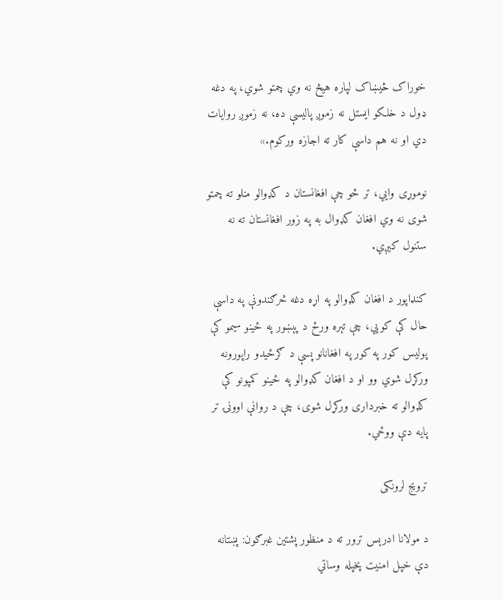خوراک څیښاک لپاره هیڅ نه وي چمتو شوي، په دغه ډول د خلکو ایستل نه زموږ پالیسې ده، نه زموږ روایات دي او نه هم داسې کار ته اجازه ورکوم.»

نوموړی وايي، تر څو چې افغانستان د کډوالو منلو ته چمتو شوی نه وي افغان کډوال به په زور افغانستان ته نه ستنول کیږي.

کنډاپور د افغان کډوالو په اړه دغه څرګندونې په داسې حال کې کويي، چې تېره ورځ د پېښور په ځینو سیمو کې پولیس کور په کور په افغانانو پسې د ګرځیدو راپورونه ورکړل شوي وو او د افغان کډوالو په ځینو کمپونو کې کډوالو ته خبرداری ورکړل شوی، چې د روانې اوونۍ تر پایه دې ووځي.

ترویج لرونکی

د مولانا ادرېس ترور ته د منظور پشتین غبرګون: پښتانه دې خپل امنیت پخپله وساتي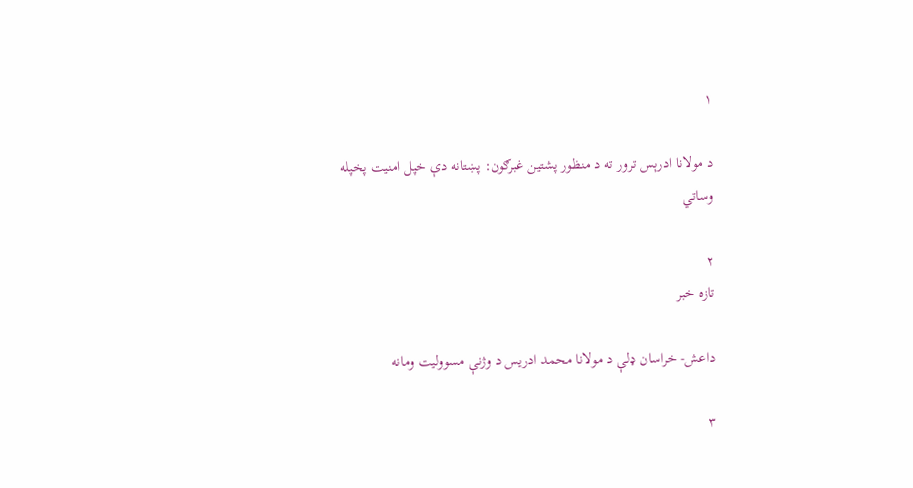۱

د مولانا ادرېس ترور ته د منظور پشتین غبرګون: پښتانه دې خپل امنیت پخپله وساتي

۲
تازه خبر

داعش- خراسان ډلې د مولانا محمد ادریس د وژنې مسوولیت ومانه

۳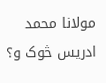مولانا محمد ادریس څوک و؟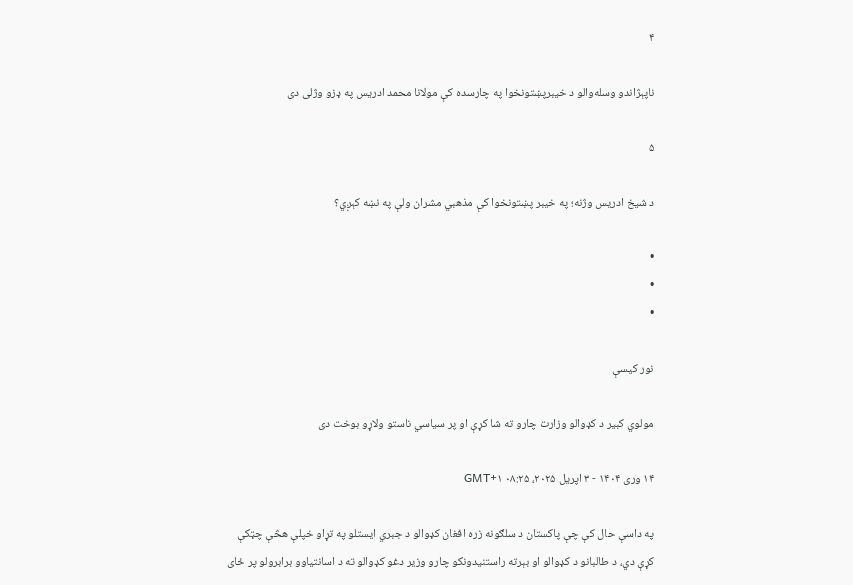۴

ناپېژاندو وسله‌والو د خیبرپښتونخوا په چارسده کې مولانا محمد ادریس په ډزو وژلی دی

۵

د شیخ ادریس وژنه؛ په خیبر پښتونخوا کې مذهبي مشران ولې په نښه کېږي؟

•
•
•

نور کیسې

مولوي کبیر د کډوالو وزارت چارو ته شا کړې او پر سیاسي ناستو ولاړو بوخت دی

۱۴ وری ۱۴۰۴ - ۳ اپریل ۲۰۲۵، ۰۸:۲۵ GMT+۱

په داسې حال کې چې پاکستان د سلګونه زره افغان کډوالو د جبري ایستلو په تړاو خپلې هڅې چټکې کړې دي، د طالبانو د کډوالو او بېرته راستنیدونکو چارو وزیر دغو کډوالو ته د اسانتیاوو برابرولو پر ځای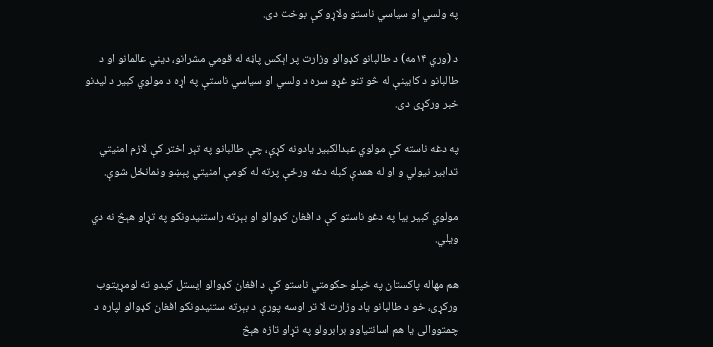په ولسي او سیاسي ناستو ولاړو کې بوخت دی.

د (وري ۱۴مه) د طالبانو کډوالو وزارت پر اېکس پاڼه له قومي مشرانو،‌ دیني عالمانو او د طالبانو د کابینې له څو تنو غړو سره د ولسي او سیاسي ناستې په اړه د مولوي کبیر د لیدنو خبر ورکړی دی.

په دغه ناسته کې مولوي عبدالکبیر یادونه کړې، چې طالبانو په تېر اختر کې لازم امنیتي تدابیر نیولي و او له همدې کبله دغه ورځې پرته له کومې امنیتي پېښو ونمانځل شوې.

مولوي کبیر بیا په دغو ناستو کې د افغان کډوالو او بېرته راستنیدونکو په تړاو هېڅ نه دي ویلي.

هم مهاله پاکستان په خپلو حکومتي ناستو کې د افغان کډوالو ایستل کیدو ته لومړیتوب ورکړی،‌ خو د طالبانو یاد وزارت لا تر اوسه پورې د بېرته ستنیدونکو افغان کډوالو لپاره د چمتووالی یا هم اسانتیاوو برابرولو په تړاو تازه هېڅ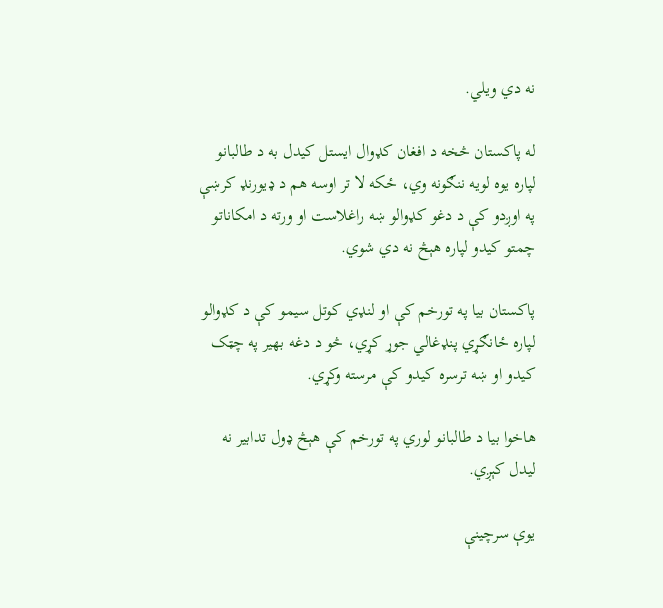نه دي ویلي.

له پاکستان څخه د افغان کډوال ایستل کیدل به د طالبانو لپاره یوه لویه ننګونه وي،‌ ځکه لا تر اوسه هم د ډیورنډ کرښې په اوږدو کې د دغو کډوالو ښه راغلاست او ورته د امکاناتو چمتو کیدو لپاره هېڅ نه دي شوي.

پاکستان بیا په تورخم کې او لنډي کوتل سیمو کې د کډوالو لپاره ځانګړي پنډغالي جوړ کړي،‌ څو د دغه بهیر په چټک کیدو او ښه ترسره کیدو کې مرسته وکړي.

هاخوا بیا د طالبانو لوري په تورخم کې هېڅ ډول تدابیر نه لیدل کېږي.

یوې سرچینې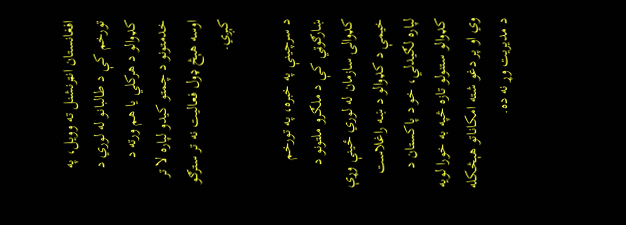افغانستان انټرنشنل ته وویل،‌ په تورخم کې د طالبانو له لوري د کډوالو د هرکلي یا هم ورته د خدمتونو د چمتو کیدو لپاره لا تر اوسه هېڅ ډول فعالیت نه تر سترګو کېږي.

د سرچینې په خبره، په تورخم ښارګوټي کې د ملګرو ملتونو د کډوالۍ سازمان له لوري ځینې وړې خیمې د کډوالو د ښه راغلاست لپاره لګیدلي، خو د پاکستان د کډوالو ستنولو تازه څپه به خورا لویه وي او پر دغو شته امکاناتو هېڅکله د مدیریت وړ نه ده.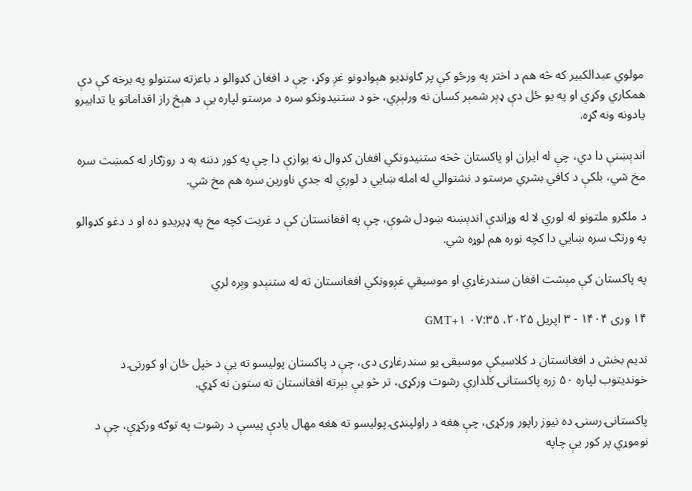مولوي عبدالکبیر که څه هم د اختر په ورځو کې پر ګاونډیو هېوادونو غږ وکړ، چې د افغان کډوالو د باعزته ستنولو په برخه کې دې همکار‌ي وکړي او په یو ځل دې ډېر شمېر کسان نه ورلېږي، خو د ستنیدونکو سره د مرستو لپاره یې د هېڅ راز اقداماتو یا تدابیرو یادونه ونه ګړه.

اندېښنې دا دي، چې له ایران او پاکستان څخه ستنیدونکي افغان کډوال نه یوازې دا چې په کور دننه به د روزګار له کمښت سره مخ شي، بلکې د کافي بشري مرستو د نشتوالي له امله ښايي د لوږې له جدي ناورین سره هم مخ شي.

د ملګرو ملتونو له لوري لا له وړاندې اندېښنه ښودل شوې، چې په افغانستان کې د غربت کچه مخ په ډیریدو ده او د دغو کډوالو په ورتګ سره ښايي دا کچه نوره هم لوړه شي.

په پاکستان کې مېشت افغان سندرغاړي او موسیقي غږوونکي افغانستان ته له ستنېدو وېره لري

۱۴ وری ۱۴۰۴ - ۳ اپریل ۲۰۲۵، ۰۷:۳۵ GMT+۱

ندیم بخش د افغانستان د کلاسیکې موسیقۍ یو سندرغاړی دی، چې د پاکستان پولیسو ته یې د خپل ځان او کورنۍ د خوندیتوب لپاره ۵۰ زره پاکستانۍ کلدارې رشوت ورکړی، تر څو یې بېرته افغانستان ته ستون نه کړي.

پاکستانۍ رسنۍ ده نیوز راپور ورکړی، چې هغه د راولپنډۍ پولیسو ته هغه مهال یادې پیسې د رشوت په توګه ورکړې، چې د نوموړي پر کور یې چاپه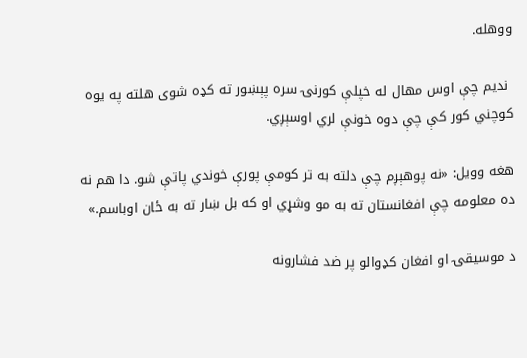ووهله.

 ندیم چې اوس مهال له خپلې کورنۍ سره پېښور ته کډه شوی هلته په یوه کوچني کور کې چې دوه خونې لري اوسېږي.

هغه وویل: «نه پوهېږم چې دلته به تر کومې پورې خوندي پاتې شو. دا هم نه ده معلومه چې افغانستان ته به مو وشړي او که بل ښار ته به ځان اوباسم.»

د موسیقۍ او افغان کډوالو پر ضد فشارونه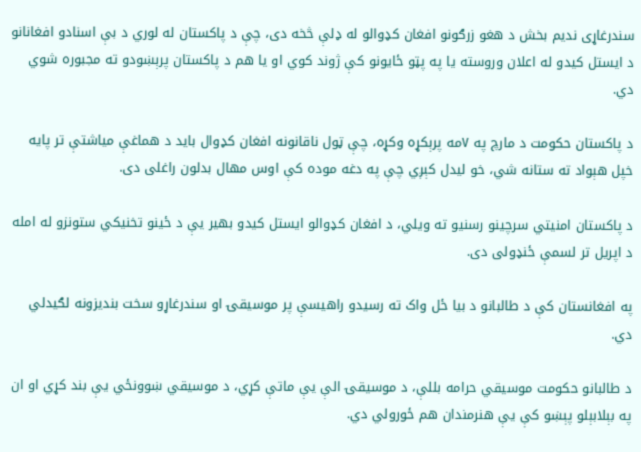سندرغاړی ندیم بخش د هغو زرګونو افغان کډوالو له ډلې څخه دی، چې د پاکستان له لوري د بې ‌اسنادو افغانانو د ایستل کیدو له اعلان وروسته یا په پټو ځایونو کې ژوند کوي او یا هم د پاکستان پرېښودو ته مجبوره شوي دي.

د پاکستان حکومت د مارچ په ۷مه پرېکړه وکړه، چې ټول ناقانونه افغان کډوال باید د هماغې میاشتې تر پایه خپل هېواد ته ستانه شي،‌ خو لیدل کېږي چې په دغه موده کې اوس مهال بدلون راغلی دی.

د پاکستان امنیتي سرچینو رسنیو ته ویلي، د افغان کډوالو ایستل کیدو بهیر یې د ځینو تخنیکي ستونزو له امله د اپریل تر لسمې ځنډولی دی.

په افغانستان کې د طالبانو د بیا ځل واک ته رسیدو راهیسې پر موسیقۍ او سندرغاړو سخت بندیزونه لګیدلي دي.

د طالبانو حکومت موسیقي حرامه بللې، د موسیقۍ الې یې ماتې کړي، د موسیقي ښوونځي یې بند کړي او ان په بېلابېلو پېښو کې یې هنرمندان هم ځورولي دي.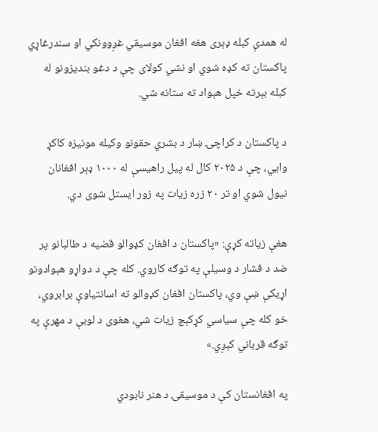له همدې کبله ډېری هغه افغان موسیقي‌ غږوونکي او سندرغاړي پاکستان ته کډه شوي او نشي کولای چې د دغو بندیزونو له کبله بېرته خپل هېواد ته ستانه شي.

د پاکستان د کراچۍ ښار د بشري حقونو وکیله مونیزه کاکړ وايي،‌ چې د ۲۰۲۵ کال له پیل راهیسې له ۱۰۰۰ ډېر افغانان نیول شوي او تر ۲۰ زره زیات په زور ایستل شوی دي.

هغې زیاته کړې: «پاکستان د افغان کډوالو قضیه د طالبانو پر ضد د فشار د وسیلې په توګه کاروي. کله چې د دواړو هېوادونو اړیکې ښې وي، پاکستان افغان کډوالو ته اسانتیاوې برابروي، خو کله چې سیاسي کړکېچ زیات شي، هغوی د لوبې د مهرې په توګه قرباني کېږي.»

په افغانستان کې د موسیقۍ د هنر نابودي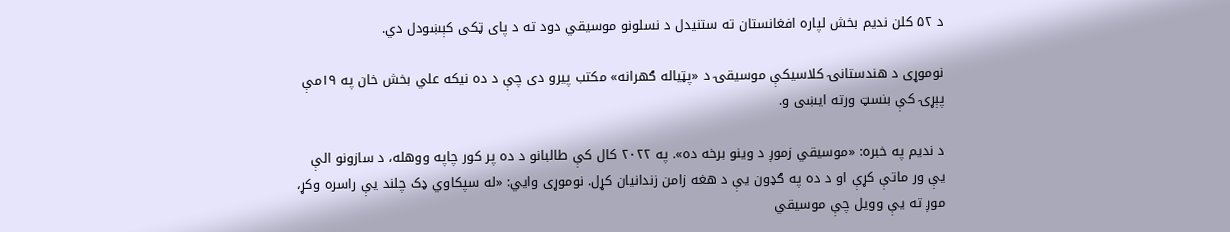د ۵۲ کلن ندیم بخش لپاره افغانستان ته ستنیدل د نسلونو موسیقي دود ته د پای ټکی کېښودل دي.

نوموړی د هندستانۍ کلاسیکې موسیقۍ د «پټیاله ‌ګهرانه» مکتب پیرو دی چې د ده نیکه علي بخش خان په ۱۹مې پېړۍ کې بنسټ ورته ایښی و.

د ندیم په خبره: «موسیقي زموږ د وینو برخه ده». په ۲۰۲۲ کال کې طالبانو د ده پر کور چاپه ووهله، د سازونو الې یې ور ماتې کړې او د ده په ګډون یې د هغه زامن زندانیان کړل. نوموړی وایي: «له سپکاوي ډک چلند یې راسره وکړ، موږ ته یې وویل چې موسیقي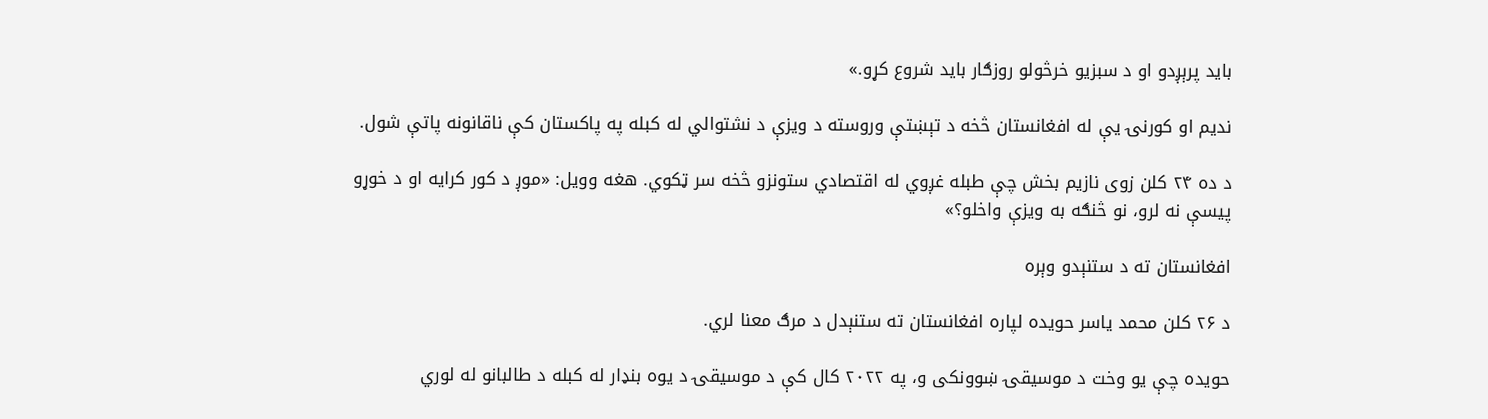باید پرېږدو او د سبزیو خرڅولو روزګار باید شروع کړو.»

ندیم او کورنۍ یې له افغانستان څخه د تېښتې وروسته د ویزې د نشتوالي له کبله په پاکستان کې ناقانونه پاتې شول.

د ده ۲۴ کلن زوی نازیم بخش چې طبله غږوي له اقتصادي ستونزو څخه سر ټکوي. هغه وویل: «موږ د کور کرایه او د خوړو پیسې نه لرو، نو څنګه به ویزې واخلو؟»

افغانستان ته د ستنېدو وېره

د ۲۶ کلن محمد یاسر حویده لپاره افغانستان ته ستنېدل د مرګ معنا لري.

حویده چې یو وخت د موسیقۍ ښوونکی و، په ۲۰۲۲ کال کې د موسیقۍ د یوه بنډار له کبله د طالبانو له لوري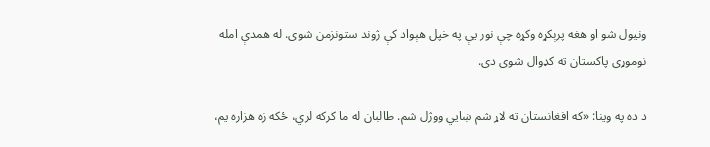ونیول شو او هغه پرېکړه وکړه چې نور یې په خپل هېواد کې ژوند ستونزمن شوی. له همدې امله نوموړی پاکستان ته کډوال شوی دی.

د ده په وینا: «که افغانستان ته لاړ شم ښايي ووژل شم. طالبان له ما کرکه لري، ځکه زه هزاره یم،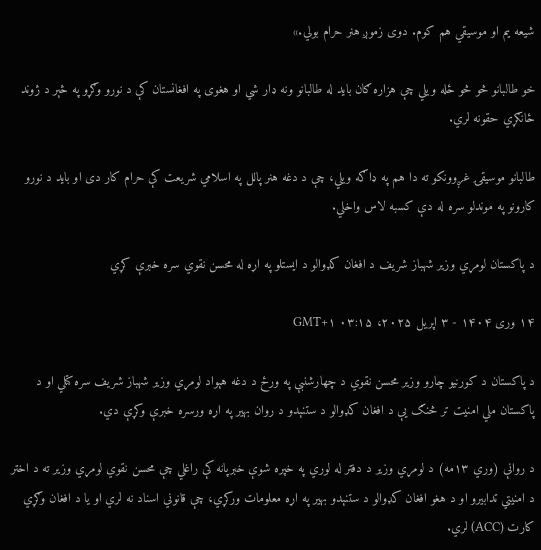شیعه یم او موسیقي هم کوم. دوی زموږ هنر حرام بولي.»

خو طالبانو څو څو ځله ویلي چې هزاره‌ ګان باید له طالبانو ونه ډار شي او هغوی په افغانستان کې د نورو وګړو په څېر د ژوند ځانګړي حقونه لري.

طالبانو موسیقۍ غږوونکو ته دا هم په ډاګه ویلي، چې د دغه هنر پالل په اسلامي شریعت کې حرام کار دی او باید د نورو کارونو په موندلو سره له دې کسبه لاس واخلي.

د پاکستان لومړي وزیر شهباز شریف د افغان کډوالو د ایستلو په اړه له محسن نقوي سره خبرې کړي

۱۴ وری ۱۴۰۴ - ۳ اپریل ۲۰۲۵، ۰۳:۱۵ GMT+۱

د پاکستان د کورنیو چارو وزیر محسن نقوي د چهارشنبې په ورځ د دغه هېواد لومړي وزیر شهباز شریف سره کتلي او د پاکستان ملي امنیت تر څنګ یې د افغان کډوالو د ستنېدو د روان بهیر په اړه ورسره خبرې وکړې دي.

د روانې (وري ۱۳مه) د لومړي وزیر د دفتر له لوري په خپره شوې خبرپانه کې راغلي چې محسن نقوي لومړي وزیر ته د اختر د امنیتي تدابیرو او د هغو افغان کډوالو د ستنېدو بهیر په اړه معلومات ورکړي، چې قانوني اسناد نه لري او یا د افغان وګړي کارت (ACC) لري.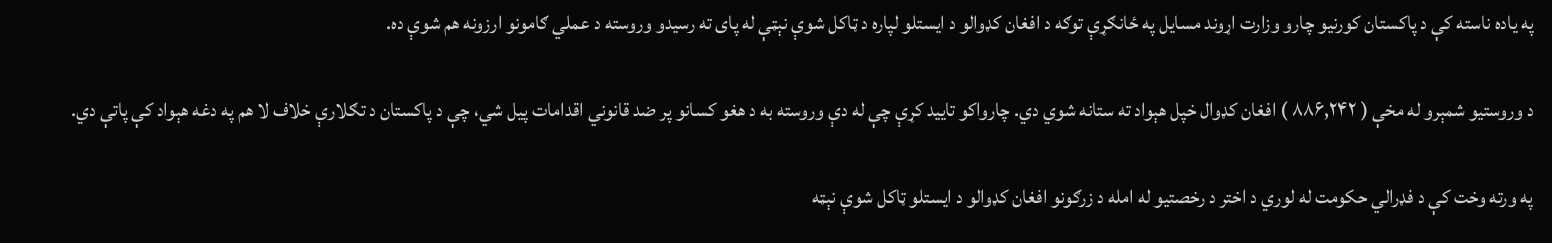په یاده ناسته کې د پاکستان کورنیو چارو وزارت اړوند مسایل په ځانګړې توګه د افغان کډوالو د ایستلو لپاره د ټاکل شوې نېټې له پای ته رسیدو وروسته د عملي ګامونو ارزونه هم شوې ده.

د وروستیو شمېرو له مخې ( ۸۸۶,۲۴۲ ) افغان کډوال خپل هېواد ته ستانه شوي دي. چارواکو تایید کړې چې له دې وروسته به د هغو کسانو پر ضد قانوني اقدامات پيل شي، چې د پاکستان د تګلارې خلاف لا هم په دغه هېواد کې پاتې دي.

په ورته وخت کې د فډرالي حکومت له لوري د اختر د رخصتیو له امله د زرګونو افغان کډوالو د ایستلو ټاکل شوې نېټه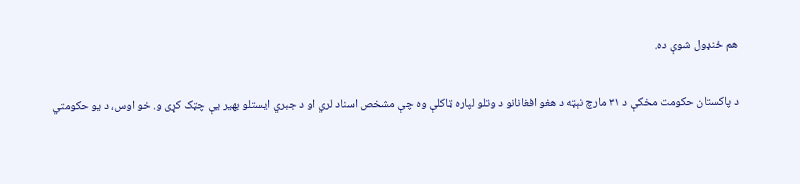هم ځنډول شوې ده.

د پاکستان حکومت مخکې د ۳۱ مارچ نېټه د هغو افغانانو د وتلو لپاره ټاکلې وه چې مشخص اسناد لري او د جبري ایستلو بهیر یې چټک کړی و. خو اوس، د یو حکومتي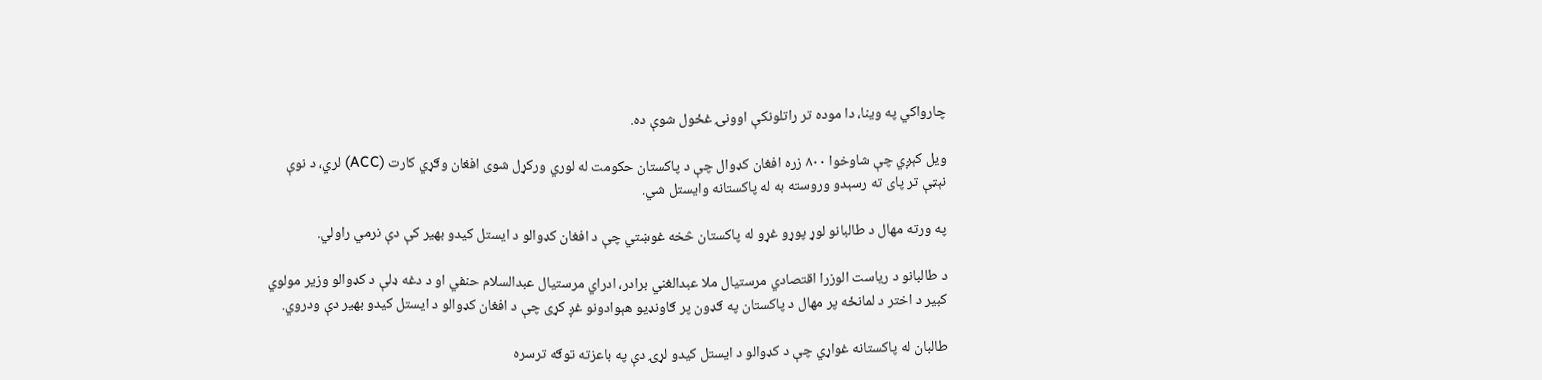چارواکي په وینا، دا موده تر راتلونکې اوونۍ غځول شوې ده.

ویل کېږي چې شاوخوا ۸۰۰ زره افغان کډوال چې د پاکستان حکومت له لوري ورکړل شوی افغان وګړي کارت (ACC) لري، د نوې نېټې تر پای ته رسېدو وروسته به له پاکستانه وایستل شي.

په ورته مهال د طالبانو لوړ پوړو غړو له پاکستان څخه غوښتي چې د افغان کډوالو د ایستل کیدو بهیر کې دې نرمي راولي.

د طالبانو د ریاست الوزرا اقتصادي مرستیال ملا عبدالغني برادر، ادراي مرستیال عبدالسلام حنفي او د دغه ډلې د کډوالو وزیر مولوي‌ کبیر د اختر د لمانځه پر مهال د پاکستان په ګډون پر ګاونډیو هېوادونو غږ کړی چې د افغان کډوالو د ایستل کیدو بهیر دې ودروي.

طالبان له پاکستانه غواړي چې د کډوالو د ایستل کیدو لړۍ دې په باعزته توګه ترسره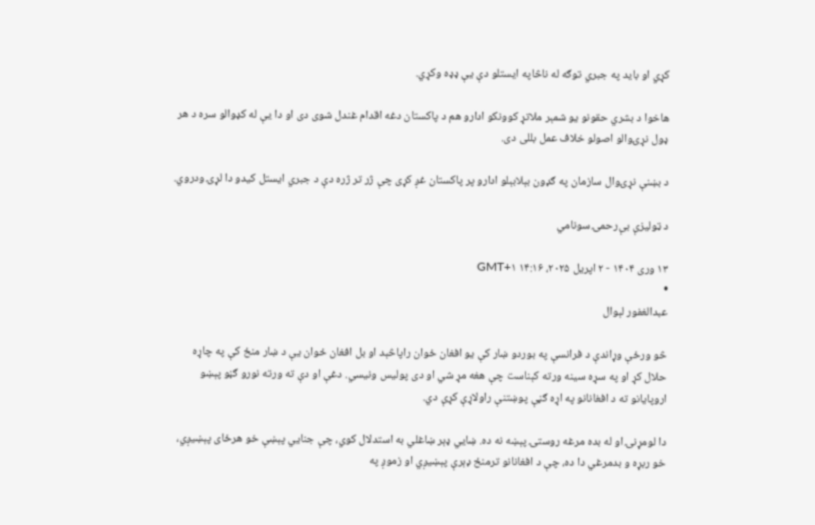کړي او باید په جبري توګه له ناڅاپه ایستلو دې یې ډډه وکړي.

هاخوا د بشري حقونو یو شمېر ملاتړ کوونکو ادارو هم د پاکستان دغه اقدام غندل شوی دی او دا یې له کډوالو سره د هر ډول نړۍوالو اصولو خلاف عمل بللی دی.

د بښنې نړۍوال سازمان په ګډون بېلابېلو ادارو پر پاکستان غږ کړی چې ژر تر ژره دې د جبري ایستل کیدو دا لړۍ ودروي.

د ټولیزې بې‌رحمۍ سونامي

۱۳ وری ۱۴۰۴ - ۲ اپریل ۲۰۲۵، ۱۴:۱۶ GMT+۱
•
عبدالغفور لېوال

څو ورځې وړاندې د فرانسې په بوردو ښار کې یو افغان ځوان راپاڅېد او بل افغان ځوان یې د ښار منځ کې په چاړه حلال کړ او په سړه سینه ورته کېناست چې هغه مړ شي او دی پولیس ونیسي. دغې او دې ته ورته نورو ګڼو پېښو اروپایانو ته د افغانانو په اړه ګڼې پوښتنې راولاړې کړې دي.

دا لومړنۍ او له بده مرغه روستۍ پېښه نه ده. ښايي ډېر ښاغلي به استدلال کوي، چې جنايي پېښې خو هرځای پېښيږي، خو ربړه و بدمرغي دا ده، چې د افغانانو ترمنځ ډېرې پېښيږي او زموږ په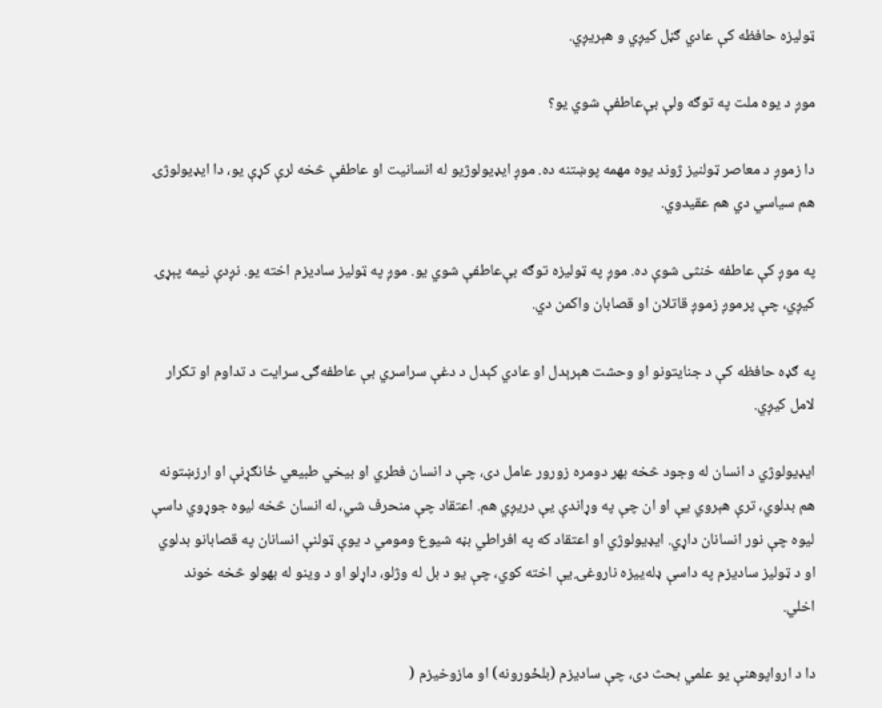ټولیزه حافظه کې عادي ګڼل کیږي و هېریږي.

موږ د یوه ملت په توګه ولې بې‌عاطفې شوي یو؟

دا زموږ د معاصر ټولنیز ژوند یوه مهمه پوښتنه ده. موږ ایډیولوژیو له انسانیت او عاطفې څخه لرې کړې یو، دا ایډیولوژۍ هم سیاسي دي هم عقیدوي.

په موږ کې عاطفه خنثی شوې ده. موږ په ټولیزه توګه بې‌عاطفې شوي یو. موږ په ټولیز سادیزم اخته یو. نږدې نیمه پېړۍ کیږي، چې پرموږ زموږ قاتلان او قصابان واکمن دي.

په ګډه حافظه کې د جنایتونو او وحشت هېرېدل او عادي کېدل د دغې سراسري بې عاطفه‌ګۍ سرایت د تداوم او تکرار لامل کیږي.

ایډیولوژي د انسان له وجود څخه بهر دومره زورور عامل دی، چې د انسان فطري او بیخي طبیعي ځانګړنې او ارزښتونه هم بدلوي، ترې هېروي یې او ان چې په وړاندې یې دریږي هم. اعتقاد چې منحرف شي، له انسان څخه لیوه جوړوي داسې لیوه چې نور انسانان داړي. ایډیولوژي او اعتقاد که په افراطي بڼه شیوع ومومي د یوې ټولنې انسانان په قصابانو بدلوي او د ټولیز سادیزم په داسې ډله‌ییزه ناروغۍ یې اخته کوي، چې یو د بل له وژلو، داړلو او د وینو له بهولو څخه خوند اخلي.

دا د ارواپوهنې یو علمي بحث دی، چې سادیزم (بلځورونه) او مازوخیزم (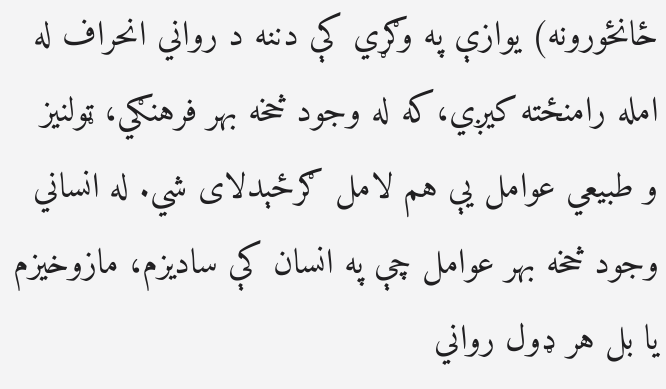ځانځورونه) یوازې په وګړي کې دننه د رواني انحراف له امله رامنځته کیږي،که له وجود څخه بهر فرهنګي، ټولنیز و طبیعي عوامل یې هم لامل ګرځېدلای شي. له انساني وجود څخه بهر عوامل چې په انسان کې سادیزم، مازوخیزم یا بل هر ډول رواني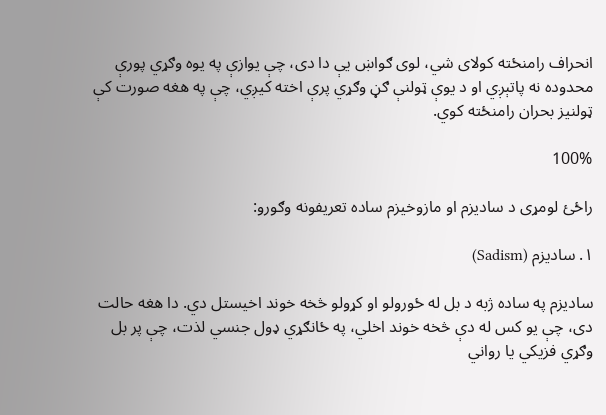انحراف رامنځته کولای شي، لوی ګواښ یې دا دی، چې یوازې په یوه وګړي پورې محدوده نه پاتېږي او د یوې ټولنې ګڼ وګړي پرې اخته کیږي، چې په هغه صورت کې ټولنیز بحران رامنځته کوي.

100%

راځئ لومړی د سادیزم او مازوخیزم ساده تعریفونه وګورو:

۱. سادیزم (Sadism)

سادیزم په ساده ژبه د بل له ځورولو او کړولو څخه خوند اخیستل دي. دا هغه حالت دی، چې یو کس له دې څخه خوند اخلي، په ځانګړي ډول جنسي لذت، چې پر بل وګړي فزیکي یا رواني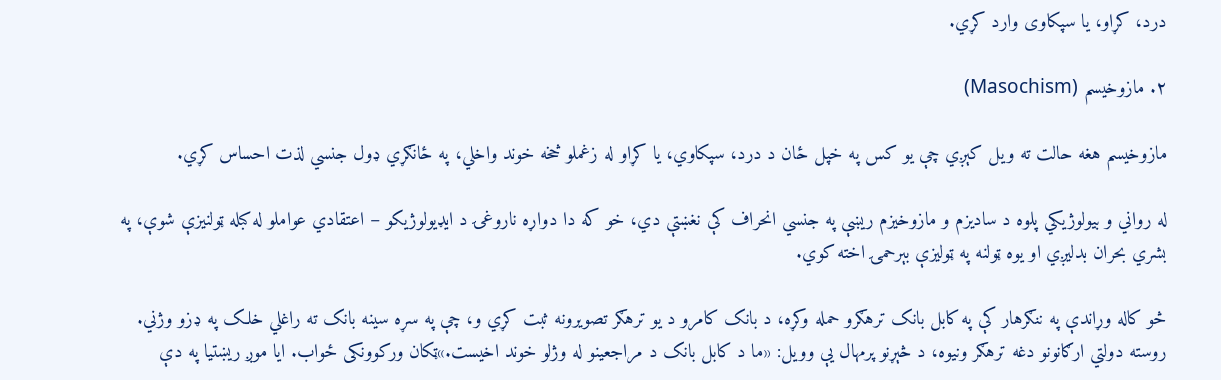درد، کړاو، یا سپکاوی وارد کړي.

۲. مازوخیسم (Masochism)

مازوخیسم هغه حالت ته ویل کېږي چې یو کس په خپل ځان د درد، سپکاوي، یا کړاو له زغملو څخه خوند واخلي، په ځانګړي ډول جنسي لذت احساس کړي.

له رواني و بیولوژيکي پلوه د سادیزم و مازوخیزم ریښې په جنسي انحراف کې نغښتې دي، خو که دا دواړه ناروغۍ د ایډیولوژیکو – اعتقادي عواملو له کبله ټولنیزې شوې، په بشري بحران بدلیږي او یوه ټولنه په ټولیزې بېرحمۍ اخته کوي.

څو کاله وړاندې په ننګرهار کې په کابل بانک ترهګرو حمله وکړه، د بانک کامرو د یو ترهګر تصویرونه ثبت کړي و، چې په سړه سینه بانک ته راغلي خلک په ډزو وژني. روسته دولتي ارګانونو دغه ترهګر ونیوه، د څېړنو پرمهال یې وویل: «ما د کابل بانک د مراجعینو له وژلو خوند اخیست.»ټکان ورکوونکی ځواب. ایا موږ ريښتیا په دې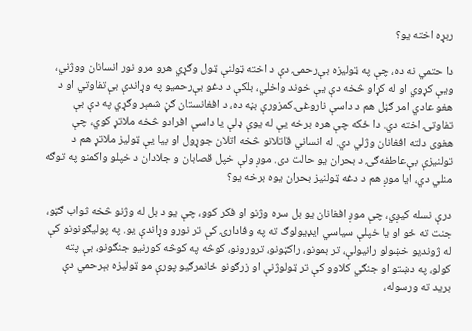ربړه اخته یو؟

دا حتمي نه ده، چې په ټولیزه بې‌رحمۍ دې د اخته ټولنې ټول وګړي هرو مرو نور انسانان ووژني، ویې کړوي او له کړاو څخه دې یې خوند واخلي، بلکې د دغو بې‌رحمیو په وړاندې بې‌تفاوتي او د هغو عادي امر ګڼل هم د داسې ناروغۍ کمزورې بڼه ده، د افغانستان ګڼ شمېر وګړي په دې بې تفاوتۍ اخته دي. دا ځکه چې هره برخه یې له یوې ډلې یا داسې افرادو څخه ملاتړ کوي، چې هغوی دلته افغانان وژلي دي. له انساني قاتلانو څخه اتلان جوړول او بیا یې ټولیز ملاتړ هم د تولنیزې بې‌عاطفه‌ګۍ د بحران یو حالت دی. موږ ولې خپل قصابان و جلادان د خپلو واکمنو په توګه منلي دي، ایا موږ هم د دغه ټولنیز بحران یوه برخه یو؟

درې نسله کیږي، چې موږ افغانان یو بل سره وژنو او فکر کوو، چې یو د بل له وژنو څخه ثواب ګټو، جنت ته ځو او یا خپلې سیاسي ایډیولوګ ته په وفادارۍ کې تر نورو وړاندې یو. په پولیګونونو کې له ژوندیو خښولو رانیولې، تر بمونو، راکټونو، ترورونو، کوڅه په کوڅه کورنیو جنګونو، بې پته کولو، په دښتو او جنګي کلاوو کې تر ټولوژنې او زرګونو ځانمرګیو پورې مو ټولیزه بېرحمي دې برید ته ورسوله،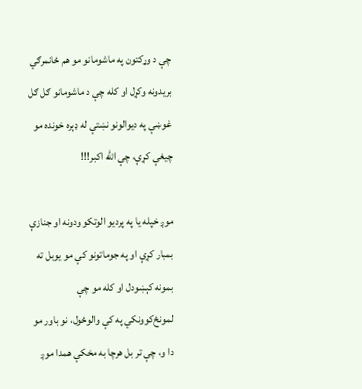چې د وړکتون په ماشومانو مو هم ځانمرګي بریدونه وکړل او کله چې د ماشومانو ګل ګل غوښې په دیوالونو نښتې له ډېره خونده مو چیغې کړې، چې الله اکبر!!!

موږ خپله یا په پردیو الوتکو ودونه او جنازې بمبار کړې او په جوماتونو کې مو یوبل ته بمونه کېښودل او کله مو چې لمونځ‌کوونکي په کې والوځول، نو باور مو دا و، چې تر بل هرچا به مخکې همدا موږ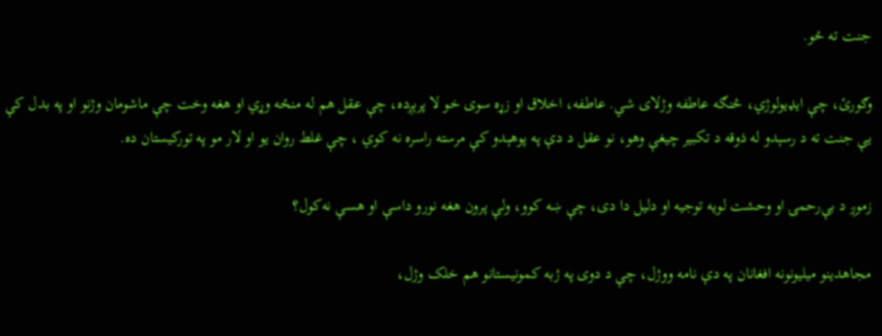جنت ته ځو.

وګورئ، چې ایډيولوژي، څنګه عاطفه وژلای شي. عاطفه، اخلاق او زړه سوی خو لا پرېږده، چې عقل هم له منځه وړي او هغه وخت چې ماشومان وژنو او په بدل کې یې جنت ته د رسېدو له ذوقه د تکبیر چیغې وهو، نو عقل د دې په پوهېدو کې مرسته راسره نه کوي ، چې غلط روان یو او لار مو په تورکیستان ده.

زموږ د بې‌رحمۍ او وحشت لویه توجیه او دلیل دا دی، چې ښه کوو، ولې پرون هغه نورو داسې او هسې نه‌کول؟

مجاهدینو میلیونونه افغانان په دې نامه ووژل، چې د دوی په ژبه کمونیستانو هم خلک وژل،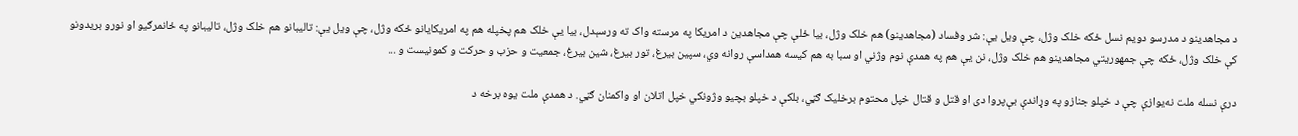د مجاهدینو د مدرسو دویم نسل ځکه خلک وژل، چې ویل یې: شر وفساد (مجاهدینو) هم خلک وژل، بیا ځلې چې مجاهدین د امریکا په مرسته واک ته ورسېدل، بیا یې خلک هم پخپله هم په امریکایانو ځکه وژل، چې ویل یې: تالیبانو هم خلک وژل، تالیبانو په ځانمرګیو او نورو بریدونو کې خلک وژل، ځکه چې جمهوریتي مجاهدینو هم خلک وژل، نن یې هم په همدې نوم وژني او سبا به هم کیسه همداسې روانه وي، سپین بیرغ، تور بیرغ، شین بیرغ، جمعیت و حزب و حرکت و کمونیست و ...

درې نسله ملت نه‌یوازې چې د خپلو جنازو په وړاندې بې‌پروا دی او قتل و قتال خپل محتوم برخلیک ګڼي، بلکې د خپلو بچیو وژونکي خپل اتلان او واکمنان ګڼي. د همدې ملت یوه برخه د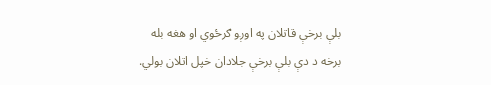بلې برخې قاتلان په اوږو ګرځوي او هغه بله برخه د دې بلې برخې جلادان خپل اتلان بولي.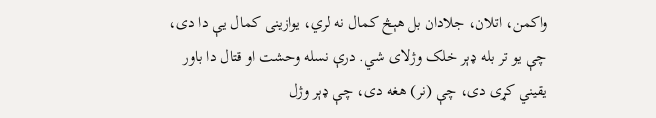واکمن، اتلان، جلادان بل هېڅ کمال نه لري، یوازینی کمال یې دا دی، چې یو تر بله ډېر خلک وژلای شي. درې نسله وحشت او قتال دا باور یقیني کړی دی، چې (نر) هغه دی، چې ډېر وژل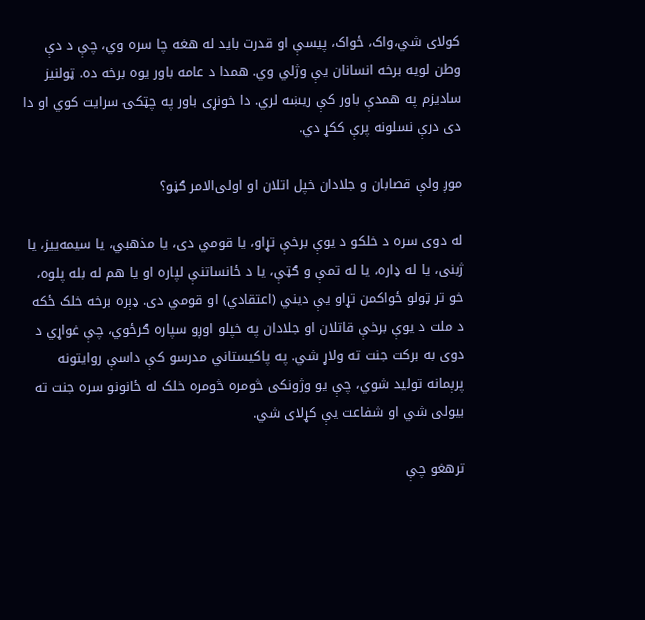کولای شي،واک، ځواک، پیسې او قدرت باید له هغه چا سره وي، چې د دې وطن لویه برخه انسانان یې وژلي وي. همدا د عامه باور یوه برخه ده. ټولنیز سادیزم په همدې باور کې ریښه لري. دا خونړی باور په چټکۍ سرایت کوي او دا دی درې نسلونه پرې ککړ دي.

موږ ولې قصابان و جلادان خپل اتلان او اولی‌الامر ګڼو؟

له دوی سره د خلکو د یوې برخې تړاو، یا قومي دی، یا مذهبي، یا سیمه‌ییز، یا ژبنی، یا له ډاره، یا له تمې و ګټې، یا د ځانساتنې لپاره او یا هم له بله پلوه، خو تر ټولو ځواکمن تړاو یې دیني (اعتقادي) او قومي دی. ډېره برخه خلک ځکه د ملت د یوې برخې قاتلان او جلادان په خپلو اوږو سپاره ګرځوي، چې غواړي د دوی به برکت جنت ته ولاړ شي. په پاکیستاني مدرسو کې داسې روایتونه پرېمانه تولید شوي، چې یو وژونکی څومره څومره خلک له ځانونو سره جنت ته بیولی شي او شفاعت یې کړلای شي.

ترهغو چې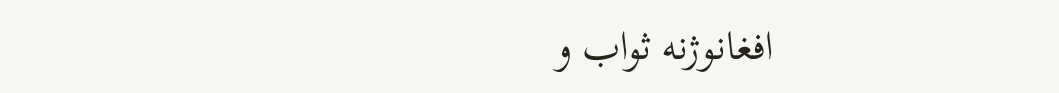افغانوژنه ثواب و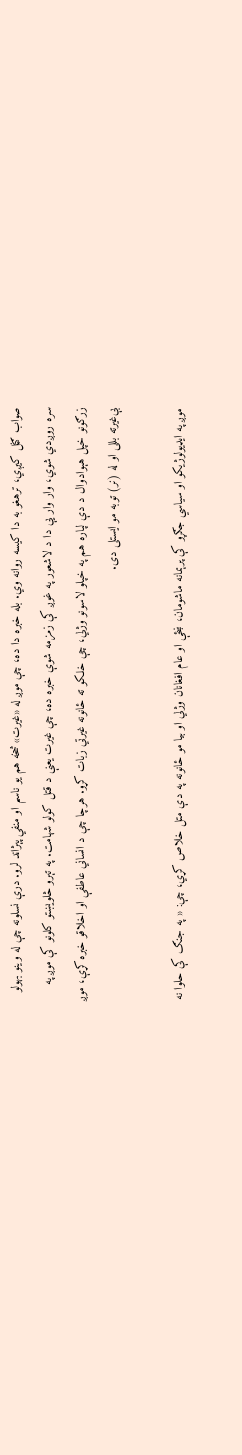صواب ګڼل کیږي، ترهغو به دا کیسه روانه وي. بله خبره دا ده، چې موږ له «غیرت» څخه هم یو ناسم او منفي پېژاند لرو. درې نسلونه چې له وینو بهولو سره روږدي شوي، وار وار یې دا د لاشعور په غوږ کې زمزمه شوې خبره ده، چې غیرت یعنې د قتل کولو شهامت. په تېرو څلویښتو کلونو کې موږ په زرګونو خپل هېوادوال د دې لپاره هم په خپلو لاسونو وژلي، چې خلکو ته ځانونه غیرتي زبات کړو. هرچا چې د انساني عاطفې او اخلاقو خبره کړې، موږ بې‌غیرته بللی او له (نر) توبه مو ایستلی دی.

موږ په ایډیولوژیکو او سیاسي جګړو کې پرېمانه ماشومان، ښځې او عام افغانان وژلي او بیا مو ځانونه په دې متل خلاص کړي، چې: « په جنګ کې حلوا نه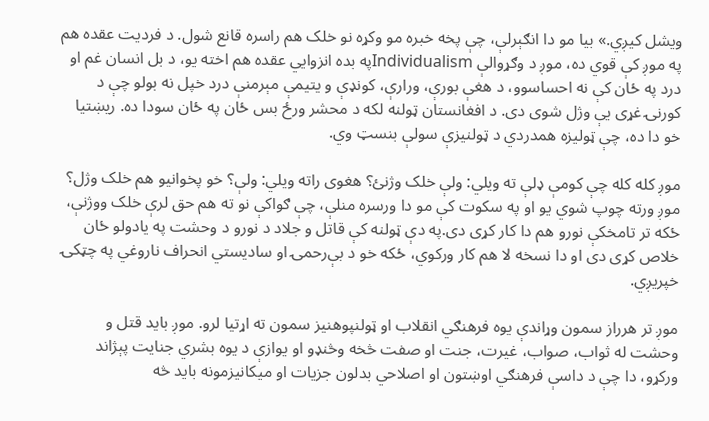ویشل کیږي.» بیا مو دا انګېرلې، چې پخه خبره مو وکړه نو خلک هم راسره قانع شول. د فردیت عقده هم په موږ کې قوي ده، موږ د وګړوالې Individualismپه بده انزوايي عقده هم اخته یو، د بل انسان غم او درد په ځان کې نه احساسوو، د هغې بورې، ورارې، کونډې و یتیمې مېرمنې درد خپل نه بولو چې د کورنۍ غړی یې وژل شوی دی. د افغانستان ټولنه لکه د محشر ورځ بس ځان په ځان سودا ده. ریښتیا خو دا ده، چې ټولیزه همدردي د ټولنیزې سولې بنسټ وي.

موږ کله کله چې کومې ډلې ته ویلي: ولې خلک وژنئ؟ هغوی راته ویلي: ولې؟ خو پخوانیو هم خلک وژل؟ موږ ورته چوپ شوي یو او په سکوت کې مو دا ورسره منلې، چې ګواکې نو ته هم حق لرې خلک ووژنې، ځکه تر تامخکې نورو هم دا کار کړی دی.په دې ټولنه کې قاتل و جلاد د نورو د وحشت په یادولو ځان خلاص کړی دی او دا نسخه لا هم کار ورکوي، ځکه خو د بې‌رحمۍ او سادیستي انحراف ناروغي په چټکۍ خپریږي.

موږ تر هرراز سمون وړاندې یوه فرهنګي انقلاب او ټولنپوهنیز سمون ته اړتیا لرو. موږ باید قتل و وحشت له ثواب، صواب، غیرت، جنت او صفت څخه وڅنډو او یوازې د یوه بشري جنایت پېژاند ورکړو، دا چې د داسې فرهنګي اوښتون او اصلاحي بدلون جزیات او میکانیزمونه باید څه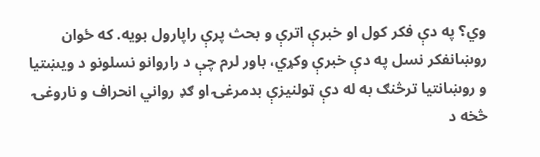وي؟ په دې فکر کول او خبرې اترې و بحث پرې راپارول بویه. که ځوان روښانفکر نسل په دې خبرې وکړي، باور لرم چې د راروانو نسلونو د ویښتیا و روښانتیا ترڅنګ به له دې ټولنیزې بدمرغۍ او ګډ رواني انحراف و ناروغۍ څخه د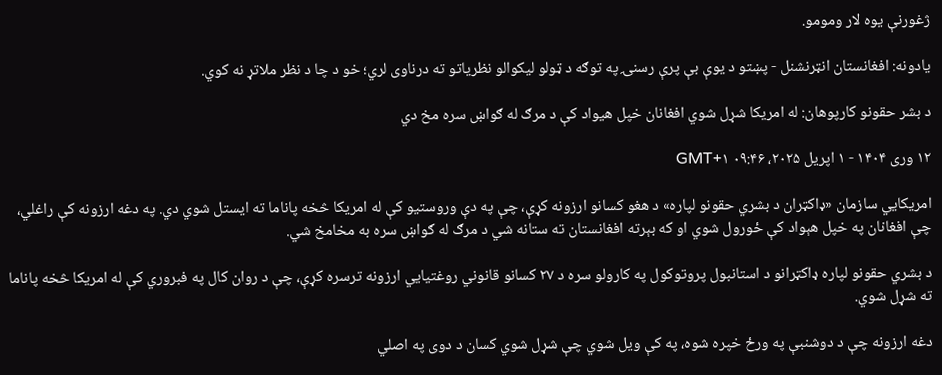ژغورنې یوه لار ومومو.

یادونه: افغانستان انټرنشنل - پښتو د یوې بې پرې رسنۍ په توګه د ټولو لیکوالو نظریاتو ته درناوی لري؛ خو د چا د نظر ملاتړ نه کوي.

د بشر حقونو کارپوهان: له امریکا شړل شوي افغانان خپل هیواد کې د مرګ له ګواښ سره مخ دي

۱۲ وری ۱۴۰۴ - ۱ اپریل ۲۰۲۵، ۰۹:۴۶ GMT+۱

امریکايي سازمان «ډاکټران د بشري حقونو لپاره» د هغو کسانو ارزونه کړې، چې په دې وروستیو کې له امریکا څخه پاناما ته ایستل شوي دي. په دغه ارزونه کې راغلي، چې افغانان په خپل هېواد کې ځورول شوي او که بېرته افغانستان ته ستانه شي د مرګ له ګواښ سره به مخامخ شي.

د بشري حقونو لپاره ډاکټرانو د استانبول پروتوکول په کارولو سره د ۲۷ کسانو قانوني روغتیايي ارزونه ترسره کړې، چې د روان کال په فبروري کې له امریکا څخه پاناما ته شړل شوي.

دغه ارزونه چې د دوشنبې په ورځ خپره شوه، په کې ویل شوي چې شړل شوي کسان د دوی په اصلي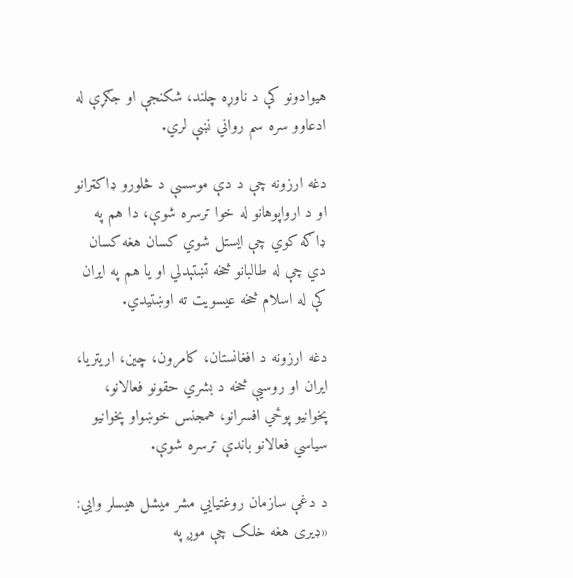هیوادونو کې د ناوړه چلند، شکنجې او جګړې له ادعاوو سره سم رواني نښې لري.

دغه ارزونه چې د دې موسسې د څلورو ډاکټرانو او د ارواپوهانو له خوا ترسره شوې، دا هم په ډاګه کوي چې ایستل شوي کسان هغه کسان دي چې له طالبانو څخه تښتېدلي او یا هم په ایران کې له اسلام څخه عیسویت ته اوښتيدي.

دغه ارزونه د افغانستان، کامرون، چین، اریتریا، ایران او روسیې څخه د بشري حقونو فعالانو، پخوانیو پوځي افسرانو، همجنس خوښواو پخوانیو سیاسي فعالانو باندې ترسره شوې.

د دغې سازمان روغتیایي مشر میشل هیسلر وایي: «ډیری هغه خلک چې موږ په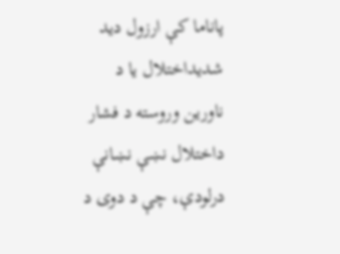پاناما کې ارزول ديد شدیداختلال یا د ناورین وروسته د فشار داختلال نښې نښانې درلودې، چې د دوی د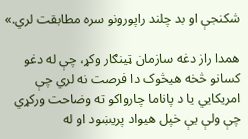شکنجې او بد چلند راپورونو سره مطابقت لري.»

همدا راز دغه سازمان ټینګار وکړ، چې له دغو کسانو څخه هیڅوک دا فرصت نه لري چې امریکايي یا د پاناما چارواکو ته وضاحت ورکړي چې ولې یې خپل هیواد پریښود او له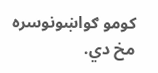کومو ګواښونوسره مخ دي.